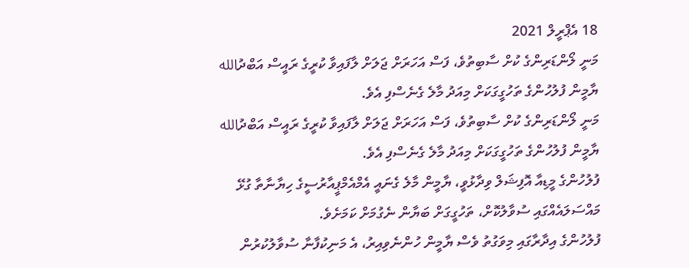18 އެޕްރީލް 2021
މަނީ ލޯންޑަރިންގެ ކުށް ސާބިތުވެ، ފަސް އަހަރަށް ޖަލަށް ލާފައިވާ ކުރީގެ ރައީސް އަބްދުالله ޔާމީން ފުލުހުންގެ ތަހުގީގަކަށް މިއަދު މާލެ ގެނެސްފި އެވެ.
މަނީ ލޯންޑަރިންގެ ކުށް ސާބިތުވެ، ފަސް އަހަރަށް ޖަލަށް ލާފައިވާ ކުރީގެ ރައީސް އަބްދުالله ޔާމީން ފުލުހުންގެ ތަހުގީގަކަށް މިއަދު މާލެ ގެނެސްފި އެވެ.
ފުލުހުންގެ މީޑިއާ އޮފިޝަލް ވިދާޅުވީ، ޔާމީން މާލެ ގެނައީ އެމްއެމްޕީއާރުސީގެ ހިޔާނާތާ ގުޅޭ މައްސަލައެއްގައި ސުވާލުކޮށް، ތަހުގީގަށް ބަޔާން ނެގުމަށް ކަމަށެވެ.
ފުލުހުންގެ އިދާރާގައި މިވަގުތު ވެސް ޔާމީން ހުންނެވިއިރު، އެ މަނިކުފާނާ ސުވާލުކުރުން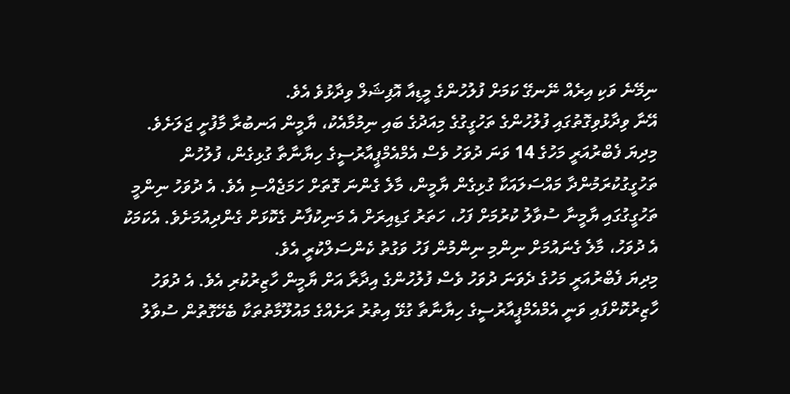ނިމޭނެ ވަކި އިރެއް ނޭނގޭ ކަމަށް ފުލުހުންގެ މީޑިއާ އޮފިޝަލް ވިދާޅުވެ އެވެ.
އޭނާ ވިދާޅުވިގޮތުގައި ފުލުހުންގެ ތަހުގީގުގެ މިއަދުގެ ބައި ނިމުމާއެކު، ޔާމީން އަނބުރާ މާފުށީ ޖަލަށެވެ.
މިދިޔަ ފެބްރުއަރީ މަހުގެ 14 ވަނަ ދުވަހު ވެސް އެމްއެމްޕީއާރުސީގެ ހިޔާނާތާ ގުޅިގެން، ފުލުހުން ތަހުގީގުކުރަމުންދާ މައްސަލައަކާ ގުޅިގެން ޔާމީން، މާލެ ގެންނަ ގޮތަށް ހަމަޖެއްސި އެވެ. އެ ދުވަހު ނިންމީ ތަހުގީގުގައި ޔާމީނާ ސުވާލު ކުރުމަށް ފަހު، ހަތަރު ގަޑިއިރަށް އެ މަނިކުފާނު ގެކޮޅަށް ގެންދިއުމަށެވެ. އެކަމަކު އެ ދުވަހު، މާލެ ގެނައުމަށް ނިންމި ނިންމުން ފަހު ވަގުތު ކެންސަލްކުރީ އެވެ.
މިދިޔަ ފެބްރުއަރީ މަހުގެ ދެވަނަ ދުވަހު ވެސް ފުލުހުންގެ އިދާރާ އަށް ޔާމީން ހާޒިރުކުރި އެވެ. އެ ދުވަހު ހާޒިރުކޮށްފައި ވަނީ އެމްއެމްޕީއާރުސީގެ ހިޔާނާތާ ގުޅޭ އިތުރު ރަށެއްގެ މައުލޫމާތުތަކާ ބެހޭގޮތުން ސުވާލު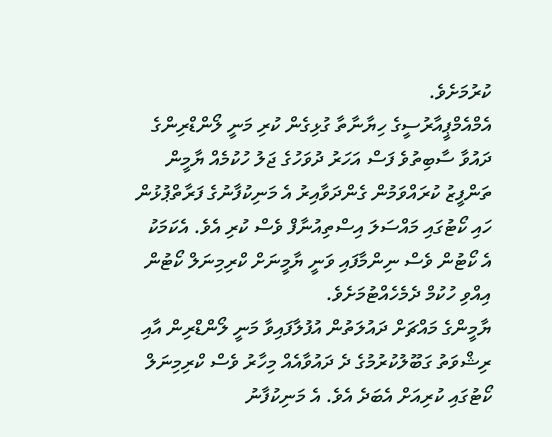ކުރުމަށެވެ.
އެމްއެމްޕީއާރުސީގެ ހިޔާނާތާ ގުޅިގެން ކުރި މަނީ ލޯންޑްރިންގެ ދައުވާ ސާބިތުވެ ފަސް އަހަރު ދުވަހުގެ ޖަލު ހުކުމެއް ޔާމީން ތަންފީޒު ކުރައްވަމުން ގެންދަވާއިރު އެ މަނިކުފާނުގެ ފަރާތްޕުޅުން ހައި ކޯޓުގައި މައްސަލަ އިސްތިއުނާފް ވެސް ކުރި އެވެ. އެކަމަކު އެ ކޯޓުން ވެސް ނިންމާފައި ވަނީ ޔާމީނަށް ކްރިމިނަލް ކޯޓުން އިއްވި ހުކުމް ދެމެހެއްޓުމަށެވެ.
ޔާމީންގެ މައްޗަށް ދައުލަތުން އުފުލާފައިވާ މަނީ ލޯންޑްރިން އާއި ރިޝްވަތު ގަބޫލުކުރުމުގެ ދެ ދައުވާއެއް މިހާރު ވެސް ކްރިމިނަލް ކޯޓުގައި ކުރިއަށް އެބަދެ އެވެ. އެ މަނިކުފާނު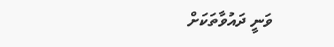ވަނީ ދައުވާތަކަށް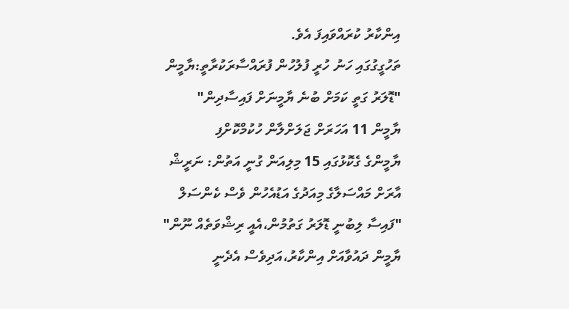އިންކާރު ކުރައްވައިފަ އެވެ.
ތަހުގީގުގައި ހަނު ހުރީ ފުލުހުން ފުރައްސާރަކުރާތީ:ޔާމީން
"ޑޮލަރު ގަތީ ކަމަށް ބުނެ ޔާމީނަށް ފައިސާދިން"
ޔާމީން 11 އަހަރަށް ޖަލަށްލާން ހުކުމްކޮށްފި
ޔާމީންގެ ގެކޮޅުގައި 15 މިލިއަން ގުނީ އަތުން: ނަރީޝް
އާރަށް މައްސަލާގެ މިއަދުގެ އަޑުއެހުން ވެސް ކެންސަލް
"ފައިސާ ލިބުނީ ޑޮލަރު ގަތުމުން،އެއީ ރިޝްވަތެއް ނޫން"
ޔާމީން ދައުވާއަށް އިންކާރު،އަދިވެސް އެދެނީ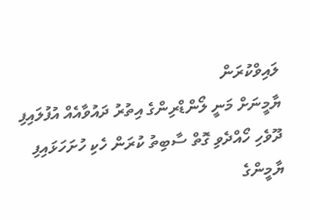ލައިވްކުރަން
ޔާމީނަށް މަނީ ލޯންޑްރިންގެ އިތުރު ދައުވާއެއް އުފުލައިފި
ދޫވެހި ހޯއްދެވި ގޮތް ސާބިތު ކުރަން ހެކި ހުށަހަޅައިފި
ޔާމީންގެ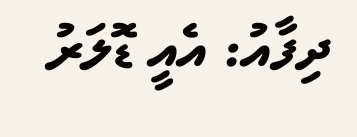ދިފާއު: އެއީ ޑޮލަރު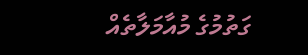ގަތުމުގެ މުއާމަލާތެއް